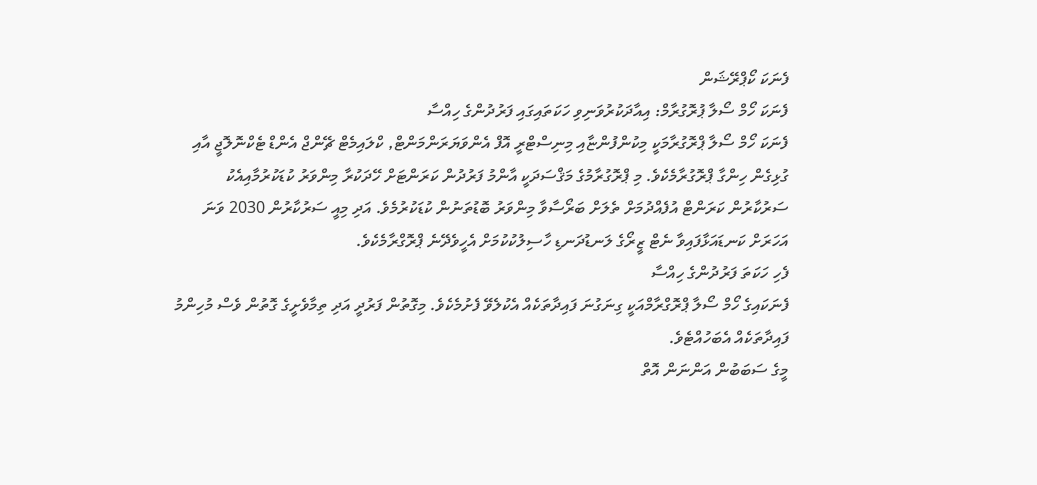ފެނަކަ ކޯޕްރޭޝަން
ފެނަކަ ހޯމް ސޯލާ ޕުރޮގުރާމް: އިއާދަކުރުވަނިވި ހަކަތައިގައި ފަރުދުންގެ ހިއްސާ
ފެނަކަ ހޯމް ސޯލާ ޕްރޮގުރާމަކީ މިކުންފުންޏާއި މިނިސްޓްރީ އޮފް އެންވަޔަރަންމަންޓް, ކްލައިމެޓް ޗޭންޖް އެންޑް ޓެކްނޮލޮޖީ އާއި ގުޅިގެން ހިންގާ ޕްރޮގުރާމެކެވެ. މި ޕްރޮގުރާމުގެ މަޤްސަދަކީ އާންމު ފަރުދުން ކަރަންޓަށް ހޭދަކުރާ މިންވަރު ކުޑަކުރުމާއިއެކު ސަރުކާރުން ކަރަންޓް އުފެއްދުމަށް ތެލަށް ބަރޯސާވާ މިންވަރު ބޮޑުތަނުން ކުޑަކުރުމެވެ. އަދި މިއީ ސަރުކާރުން 2030 ވަނަ އަހަރަށް ކަނޑައަޅާފައިވާ ނެޓް ޒީރޯގެ ލަނޑުދަނޑި ހާސިލުކުކުމަށް އެހީވެދޭނެ ޕްރޮގްރާމެކެވެ.
ފެހި ހަކަތަ ފަރުދުންގެ ހިއްސާ
ފެނަކައިގެ ހޯމް ސޯލާ ޕްރޮގްރާމްއަކީ ގިނަގުނަ ފައިދާތަކެއް އެކުލެވޭ ފެށުމެކެވެ. މިގޮތުން ފަރުދީ އަދި ތިމާވެށީގެ ގޮތުން ވެސް މުހިންމު ފައިދާތަކެއް އެބަހުއްޓެވެ.
މީގެ ސަބަބުން އަންނަން އޮތް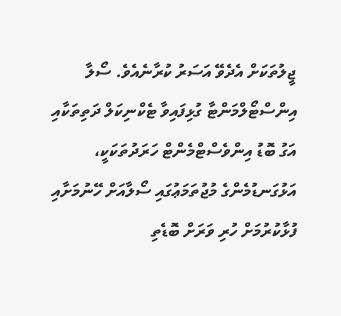ޖީލުތަކަށް އެދެވޭ އަސަރު ކުރާނެއެވެ. ސޯލާ އިންސްޓޯލްމަންޓާ ގުޅިފައިވާ ޓެކްނިކަލް ދަތިތަކާއި އަގު ބޮޑު އިންވެސްޓްމެންޓް ހަރަދުތަކަކީ، އަޅުގަނޑުމެންގެ މުޖުތަމަޢުގައި ސޯލާއަށް ހޭނުމަށާއި ފުޅާކުރުމަށް ހުރި ވަރަށް ބޮޑެތި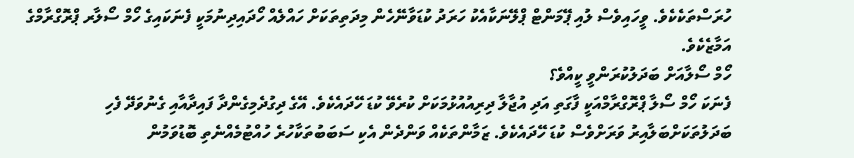ހުރަސްތަކެކެވެ. ވީހައިވެސް ލުއި ޕޭމަންޓް ޕްލޭނަކާއެކު ހަރަދު ކުޑަވާނޭހެން މިދަތިތަކަށް ހައްލެއް ހޯދައިދިނުމަކީ ފެނަކައިގެ ހޯމް ސޯލާރ ޕްރޮގްރާމްގެ އަމާޒެކެވެ.
ހޯމް ސޯލާއަށް ބަދަލުކުރަންވީ ކީއްވެ؟
ފެނަކަ ހޯމް ސޯލާ ޕްރޮގްރާމްއަކީ ފާގަތި އަދި އުޖާލާ ދިރިއުއުޅުމަކަށް ކުރެވޭ ކުޑަ ހޭދައެކެވެ. އޭގެ ދިގުދެމިގެންދާ ފައިދާއާއި ގެނުވަދޭ ފެހި ބަދަލުތަކަށްބަލާއިރު ވަރަށްވެސް ކުޑަ ހޭދައެކެވެ. ޒަމާންތަކެއް ވަންދެން އެކި ސަބަބުތަކާހުރެ ހުއްޓުމެއްނެތި ބޮޑުވަމުން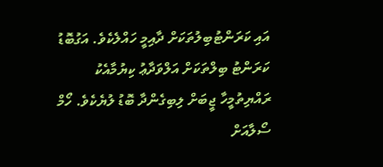އައި ކަރަންޓުބިލުތަކަށް ދާއިމީ ހައްލެކެވެ. އަގުބޮޑު ކަރަންޓު ބިލްތަކަށް އަލްވަދާޢު ކިޔުމާއެކު ރައްޔިތުމީހާ ޖީބަށް ލިބިގެންދާ ބޮޑު ލުޔެކެވެ. ހޯމް ސޯލާއަށް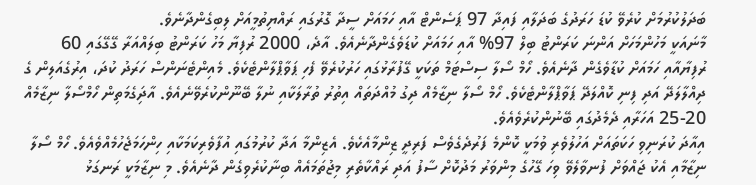ބަދަލުކުރުމަށް ކުރެވޭ ކުޑަ ހަރަދުގެ ބަދަލާއި ފައިދާ 97 ޕަސެންޓް އާއި ހަމައަށް ސީދާ ގޮރުގައި ރައްޔިތުމީއަށް ލިބިގެންދާނެވެ.
މާނައަކީ މަހުންމަހަށް އަންނަ ކަރަންޓު ބިލް 97% އާއި ހަމައަށް ކުޑަވެގެންދާނެއެވެ. އާދެ، 2000 ރުފިޔާ މަހު ކަރަންޓު ބިލައްއަރާ ގޭގޭގައި 60 ރުފިޔާއާއި ހަމައަށް ކުޑާވެގެން ދާނެއެވެ. ހޯމް ސޯލާ ސިސްޓަމް ތަކަކީ ގޭފުރާޅުގައި ހަރުކުރެވޭ ފެހި ޕަވާޕްލާންޓެކެވެ. މެއިންޓެނަންސް ހަރަދު ކުދަ، އިރުގެއަލިން ގެ ދިއްލާލަދޭ އަދި ފިނި ކޮއްލަދޭ ޕަވާޕްލާންޓެކެވެ. ހޯމް ސޯލާ ނިޒާމެއް ދިގު މުއްދަތައް އިތުރު ތުރާލަކާއި ނުލާ ބޭނޫންކުރެވޭނެއެވެ. އާދަިގެމަތިން ހޯމްސޯލާ ނިޒާމެއް 20-25 އަހަރާއި ދެމެދުގައި ބޭނުންކުރެވެއެވެ.
އިއާދަ ކުރަނިވި ހަކަތައަށް އަހުލުވެރި ވުމަކީ ކޮންމެ ފަރުދެގެވެސް ފަރިދީ ޒިންމާއެކެވެ. އެޒިންމާ އަދާ ކުރުމުގައި އުފާވެރިކަމަކާއި ހިންހަމަޖެހުމެއްވެއެވެ. ހޯމް ސޯލާ ނިޒާމާއި އެކު ޖައްވަށް ފުނވާލެވޭ ވިހަ ގޭހުގެ މިންވަރު މަދުކޮށް ސާފު އަދި ރައްކާތެރި މިޖުތަމައެއް ބިނާކުރެވިގެން ދާނެއެވެ. މި ނިޒާމަކީ ރަނގަޅު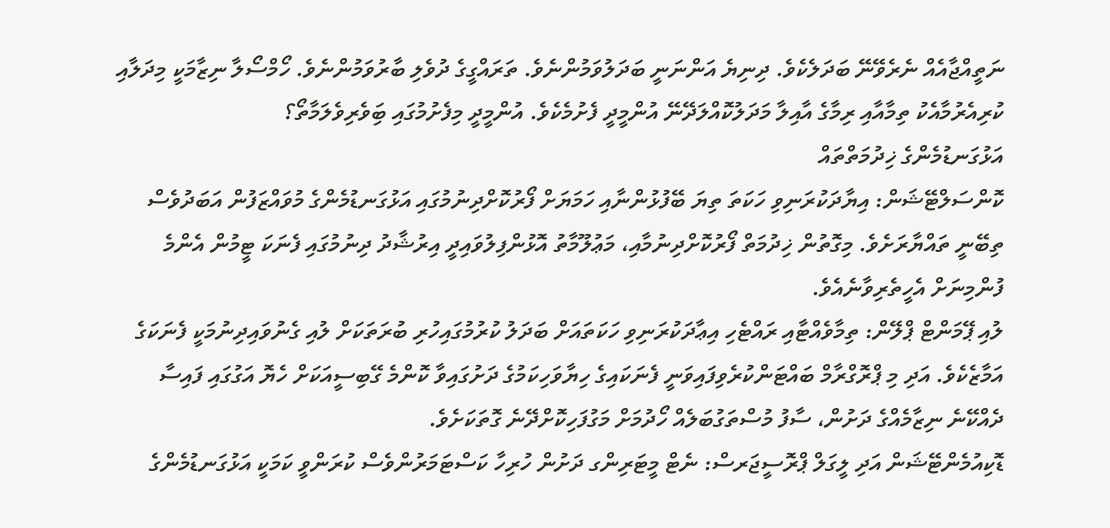ނަތީއްޖާއެއް ނެރެވޭނޭ ބަދަލެކެވެ. ދިނިޔެ އަންނަނީ ބަދަލުވަމުންނެވެ. ތަރައްގީގެ ދުވެލި ބާރުވަމުންނެވެ. ހޯމްސޯލާ ނިޒާމަކީ މިދަލާއި ކުރިއެރުމާއެކު ތިމާއާއި ރިމާގެ އާއިލާ މަދަލުކޮއްލަދޭނޭ އުންމީދީ ފެށުމެކެވެ. އުންމީދީ މިފެށުމުގައި ބަިވެރިވެލަމާތޯ؟
އަޅުގަނޑުމެންގެ ޚިދުމަތްތައް
ކޮންސަލްޓޭޝަން: އިޔާދަކުރަނިވި ހަކަތަ ތިޔަ ބޭފުޅުންނާއި ހަމަޔަށް ފޯރުކޮށްދިނުމުގައި އަޅުގަނޑުމެންގެ މުވައްޒަފުން އަބަދުވެސް ތިބޭނީ ތައްޔާރަށެވެ. މިގޮތުން ޚިދުމަތް ފޯރުކޮށްދިނުމާއި، މަޢުލޫމާތު އޮޅުންފިލުވައިދީ އިރުޝާދު ދިނުމުގައި ފެނަކަ ޓީމުން އެންމެ ފުންމިނަށް އެހީތެރިވާނެއެވެ.
ލުއި ޕޭމަންޓް ޕްލޭން: ތިމާވެއްޓާއި ރައްޓެހި އިޢާދަކުރަނިވި ހަކަތައަށް ބަދަލު ކުރުމުގައިހުރި ބުރަތަކަށް ލުއި ގެނުވައިދިނުމަކީ ފެނަކަގެ އަމާޒެކެވެ. އަދި މި ޕްރޮގްރާމް ބައްޓަންކުރެވިފައިވަނީ ފެނަކައިގެ ހިޔާވަހިކަމުގެ ދަށުގައިވާ ކޮންމެ ގޭބިސީއަކަށް ހެޔޮ އަގުގައި ފައިސާ ދެއްކޭނެ ނިޒާމެއްގެ ދަށުން، ސާފު މުސްތަގުބަލެއް ހޯދުމަށް މަގުފަހިކޮށްދޭނެ ގޮތަކަށެވެ.
ޑޮކިއުމެންޓޭޝަން އަދި ލީގަލް ޕްރޮސީޖަރސް: ނެޓް މީޓަރިންގ ދަށުން ހުރިހާ ކަސްޓަމަރުންވެސް ކުރަންވީ ކަމަކީ އަޅުގަނޑުމެންގެ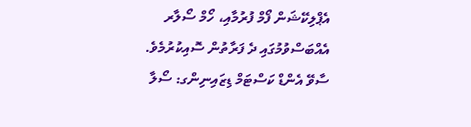އެޕްލިކޭޝަން ފޯމް ފުރުމާއި، ހޯމް ސޯލާރ އެއްބަސްވުމުގައި ދެ ފަރާތުން ސޮއިކުރުމެވެ.
ސާވޭ އެންޑް ކަސްޓަމް ޑިޒައިނިންގ: ސޯލާ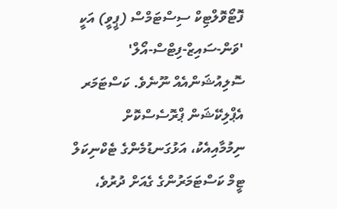ފޮޓޯވޮލްޓިކް ސިސްޓަމްސް (ޕީވީ) އަކީ 'ވަން-ސައިޒް-ފިޓްސް-އޯލް' ސޮލިއުޝަންއެއް ނޫނެވެ. ކަސްޓަމަރ އެޕްލިކޭޝަން ޕްރޮސެސްކޮށް ނިމުމާއިއެކު، އަޅުގަނޑުމެންގެ ޓެކްނިކަލް ޓީމް ކަސްޓަމަރުންގެ ގެއަށް ދުރުވެ،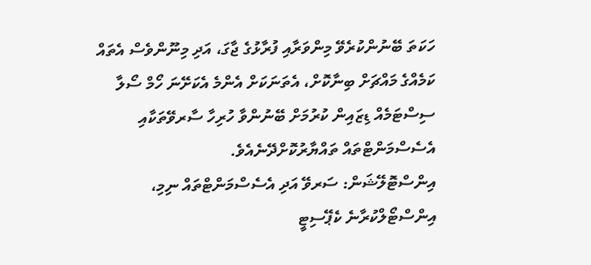ހަކަތަ ބޭނުންކުރެވޭ މިންވަރާއި ފުރާޅުގެ ޖާގަ، އަދި މިނޫންވެސް އެތައް ކަމެއްގެ މައްޗަށް ބިނާކޮށް، އެތަނަކަށް އެންމެ އެކަށޭނަ ހޯމް ސޯލާ ސިސްޓަމެއް ޑިޒައިން ކުރުމަށް ބޭނުންވާ ހުރިހާ ސާރވޭތަކާއި އެސެސްމަންޓްތައް ތައްޔާރުކޮށްދޭނެއެވެ.
އިންސްޓޮލޭޝަން: ސަރވޭ އަދި އެސެސްމަންޓްތައް ނިމި، އިންސްޓޯލްކުރާނެ ކެޕޭސިޓީ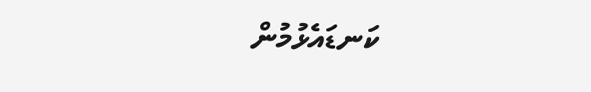ކަނޑައެޅުމުން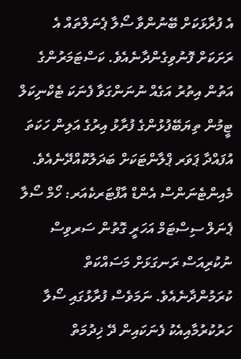އެ ފުރާޅަކަށް ބޭނުންވާ ސޯލާ ޕެނަލްތައް އެ ރަށަކަށް ފޮނުވިގެންދާނެއެވެ. ކަސްޓަމަރުންގެ އަތުން އިތުރު އަގެއް ނުނަންގަވާ ފެނަކަ ޓެކްނިކަލް ޓީމުން ތިޔަބޭފުޅުންގެ ފުރާޅު އިރުގެ އަލިން ހަކަތަ އުފައްދާ ޕަވަރ ޕްލާންޓަކަށް ބަދަލުކޮއްދޭނެއެވެ.
މެއިންޓެނަންސް އެންޑް އާފްޓަރކެއަރ: ހޯމް ސޯލާ ޕެނަލް ސިސްޓަމް އަހަރީ ގޮތުން ސަރވިސް ނުކުރިއަސް ރަނގަޅަށް މަސައްކަތް ކުރަމުންދާނެއެވެ. ނަމަވެސް ފުރާޅުގައި ސޯލާ ހަރުކުރުމާއިއެކު ފެނަކައިން ދޭ ޚިދުމަތް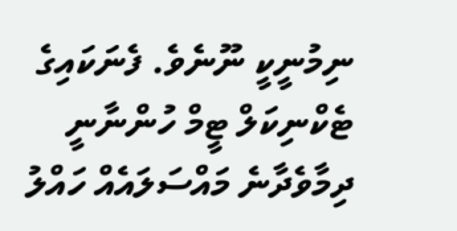ނިމުނީކީ ނޫނެވެ. ފެނަކައިގެ ޓެކްނިކަލް ޓީމް ހުންނާނީ ދިމާވެދާނެ މައްސަލައެއް ހައްލު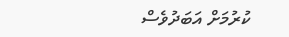ކުރުމަށް އަބަދުވެސް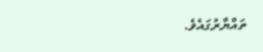ތައްޔާރުގައެވެ.